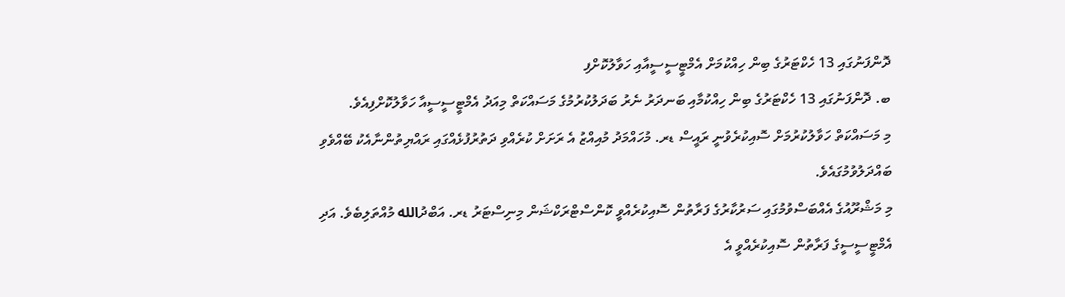ދޮންފަނުގައި 13 ހެކްޓަރުގެ ބިން ހިއްކުމަށް އެމްޓީސީސީއާއި ހަވާލުކޮށްފި
ބ. ދޮންފަނުގައި 13 ހެކްޓަރުގެ ބިން ހިއްކުމާއި ބަނދަރު ނެރު ބަދަލުކުރުމުގެ މަސައްކަތް މިއަދު އެމްޓީސީސީއާ ހަވާލުކޮށްފިއެވެ.
މި މަސައްކަތް ހަވާލުކުރުމަށް ސޮއިކުރެވުނީ ރައީސް ޑރ. މުހައްމަދު މުއިއްޒު އެ ރަށަށް ކުރެއްވި ދަތުރުފުޅެއްގައި ރައްޔިތުންނާއެކު ބޭއްވެވި ބައްދަލުވުމުގައެވެ.
މި މަޝްރޫއުގެ އެއްބަސްވުމުގައި ސަރުކާރުގެ ފަރާތުން ސޮއިކުރެއްވީ ކޮންސްޓްރަކްޝަން މިނިސްޓަރު ޑރ. އަބްދުالله މުއްތަލިބެވެ. އަދި އެމްޓީސީސީގެ ފަރާތުން ސޮއިކުރެއްވީ އެ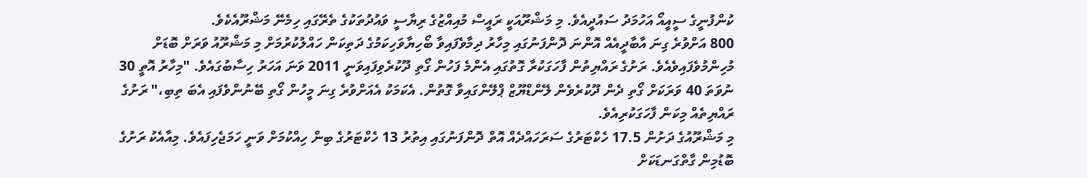ކުންފުނީގެ ސީއީއޯ އަހުމަދު ސައުދީއެވެ. މި މަޝްރޫއަކީ ރައީސް މުއިއްޒުގެ ރިޔާސީ ވައުދުތަކުގެ ތެރޭގައި ހިމެނޭ މަޝްރޫއެކެވެ.
800 އަށްވުރެ ގިނަ އާބާދީއެއް އޮންނަ ދޮންފަނުގައި މިހާރު ދިމާވެފައިވާ ބޯހިޔާވަހިކަމުގެ ދަތިކަން ހައްލުކުރުމަށް މި މަޝްރޫއު ވަރަށް ބޮޑަށް މުހިންމުވެފައިވެއެވެ. ރަށުގެ ރައްޔިތުން ފާހަގަކުރާ ގޮތުގައި އެންމެ ފަހުން ގޯތި ދޫކުރެވިފައިވަނީ 2011 ވަނަ އަހަރު ހިސާބުގައެވެ. "މިހާރު އޮތީ 30 ނުވަތަ 40 ވަރަކަށް ގޯތި ދެން ދޫކުރެވެން ލޭންޑްޔޫޒް ޕްލޭންގައިވާ ގޮތުން. އެކަމަކު އެއަށްވުރެ ގިނަ މީހުން ގޯތި ބޭނުންވެފައި އެބަ ތިބި،" ރަށުގެ ރައްޔިތެއް މިކަން ފާހަގަކުރިއެވެ.
މި މަޝްރޫއުގެ ދަށުން 17.5 ހެކްޓަރުގެ ސަރަހައްދެއް އޮތް ދޮންފަނުގައި އިތުރު 13 ހެކްޓަރުގެ ބިން ހިއްކުމަށް ވަނީ ހަމަޖެހިފައެވެ. މިއާއެކު ރަށުގެ ބޮޑުމިން ގާތްގަނޑަކަށް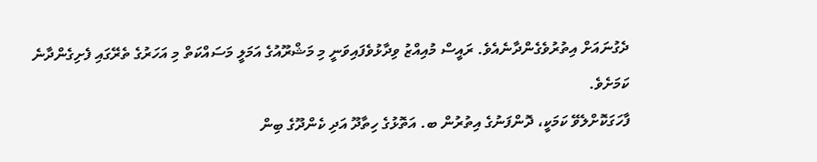ދެގުނައަށް އިތުރުވެގެންދާނެއެވެ. ރައީސް މުއިއްޒު ވިދާޅުވެފައިވަނީ މި މަޝްރޫއުގެ އަމަލީ މަސައްކަތް މި އަހަރުގެ ތެރޭގައި ފެށިގެންދާނެ ކަމަށެވެ.
ފާހަގަކޮށްލެވޭ ކަމަކީ، ދޮންފަނުގެ އިތުރުން ބ. އަތޮޅުގެ ހިތާދޫ އަދި ކެންދޫގެ ބިން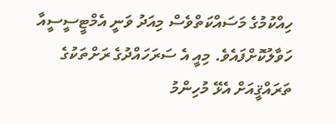ހިއްކުމުގެ މަސައްކަތްވެސް މިއަދު ވަނީ އެމްޓީސީސީއާ ހަވާލުކޮށްފައެވެ. މިއީ އެ ސަރަހައްދުގެ ރަށްތަކުގެ ތަރައްޤީއަށް އެޅޭ މުހިންމު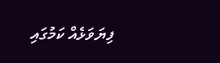ފިޔަވަޅެއް ކަމުގައި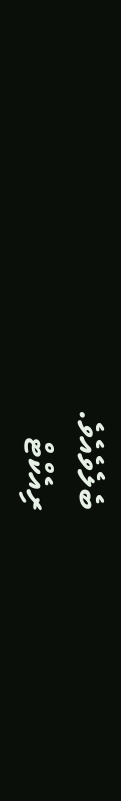ބެލެވެއެވެ.
ރިއެކްޓް